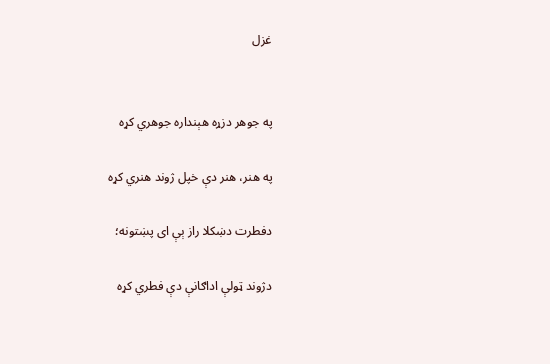غزل


په جوهر دزړه هېنداره جوهري کړه

په هنر، هنر دې خپل ژوند هنري کړه

دفطرت دښکلا راز ېې ای پښتونه؛

دژوند ټولې اداګانې دې فطري کړه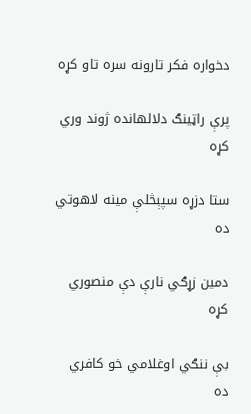دخواره فکر تارونه سره تاو کړه

پرې راټينګ دلالهانده ژوند وري کړه

ستا دزړه سپېڅلې مينه لاهوتي ده

دمين زړګي نارې دې منصوري کړه

بې ننګي اوغلامي خو کافري ده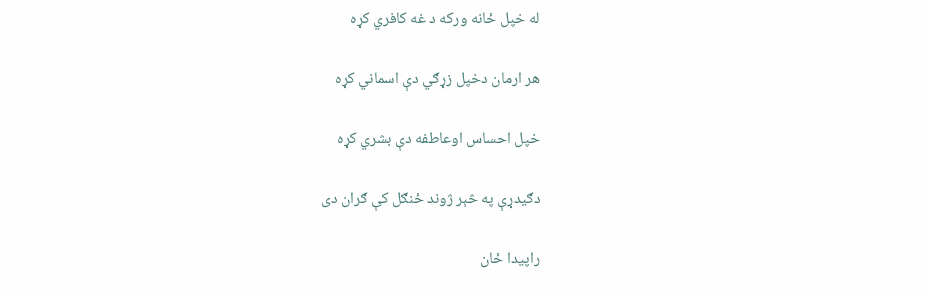له خپل ځانه ورکه د غه کافري کړه

هر ارمان دخپل زړګي دې اسماني کړه

خپل احساس اوعاطفه دې بشري کړه

دګيدړې په څېر ژوند ځنګل کې ګران دی

راپيدا ځان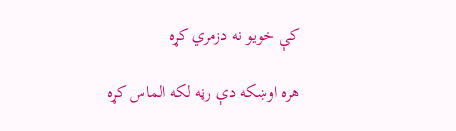کې خويو نه دزمري کړه

هره اوښکه دې رڼه لکه الماس کړه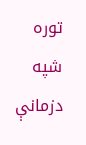توره شپه دزمانې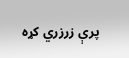پرې زرزري کړه